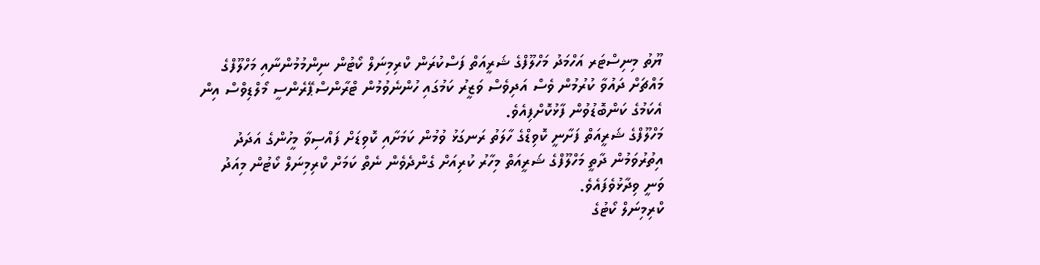ޔޫތު މިނިސްޓަރ އަހްމަދު މަހްލޫފްގެ ޝަރީއަތް ފަސްކުރަން ކްރިމިނަލް ކޯޓުން ނިންމުމުންނާއި މަހްލޫފްގެ މައްޗަށް ދައުވާ ކުރުމުން ވެސް އަދިވެސް ވަޒީރު ކަމުގައި ހުންނެވުމުން ޓްރާންސްޕޭރެންސީ މޯލްޑިވްސް އިން އެކަމުގެ ކަންބޮޑުވުން ފާޅުކޮށްފިއެވެ.
މަހްލޫފްގެ ޝަރީއަތް ފަށާނީ ކޮވިޑްގެ ހާލަތު ރަނގަޅު ވުމުން ކަމަށާއި ކޮވިޑަށް ފައްސިވާ މީހުންގެ އަދަދު އިތުރުވަމުން ދާތީ މަހްލޫފްގެ ޝަރީއަތް މިހާރު ކުރިއަށް ގެންދެވެން ނެތް ކަމަށް ކްރިމިނަލް ކޯޓުން މިއަދު ވަނީ ވިދާޅުވެފައެވެ.
ކްރިމިނަލް ކޯޓުގެ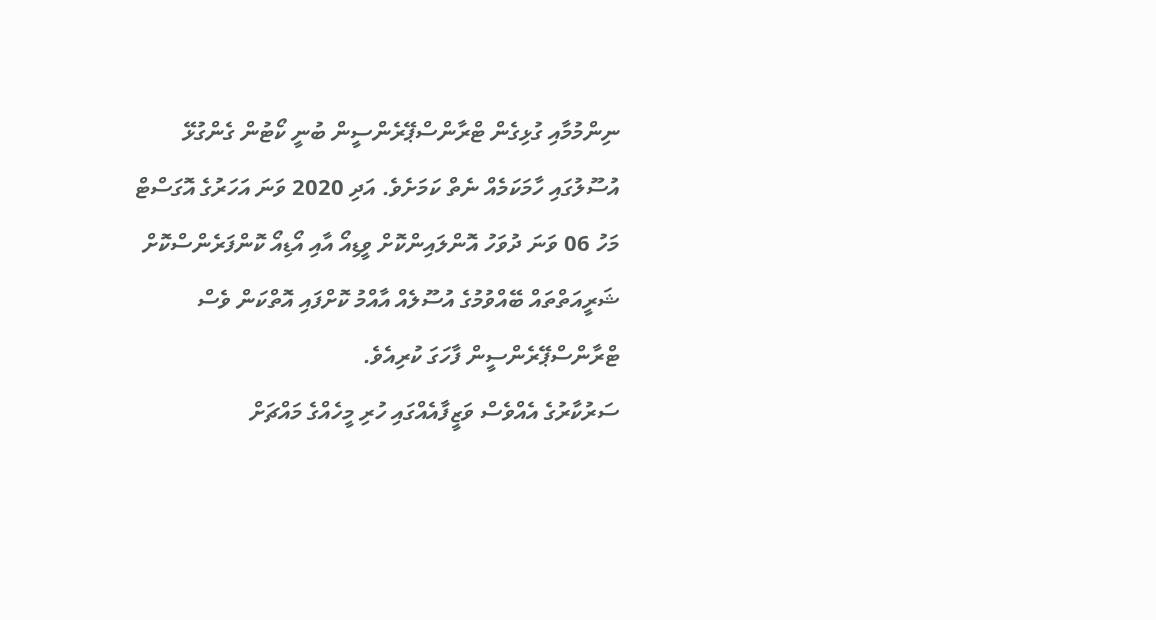ނިންމުމާއި ގުޅިގެން ޓްރާންސްޕޭރެންސީން ބުނީ ކޯޓުން ގެންގުޅޭ އުސޫލުގައި ހާމަކަމެއް ނެތް ކަމަށެވެ. އަދި 2020 ވަނަ އަހަރުގެ އޮގަސްޓް މަހު 06 ވަނަ ދުވަހު އޮންލައިންކޮށް ވީޑިއޯ އާއި އޯޑިއޯ ކޮންފަރެންސްކޮށް ޝަރީއަތްތައް ބޭއްވުމުގެ އުސޫލެއް އާއްމު ކޮށްފައި އޮތްކަން ވެސް ޓްރާންސްޕޭރެންސީން ފާހަގަ ކުރިއެވެ.
ސަރުކާރުގެ އެއްވެސް ވަޒީފާއެއްގައި ހުރި މީހެއްގެ މައްޗަށް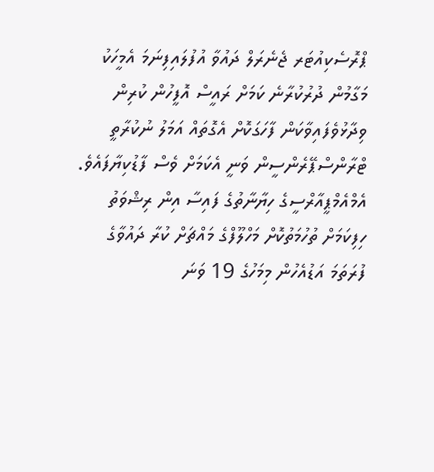ޕްރޮސެކިއުޓަރ ޖެނެރަލް ދައުވާ އުފުލައިފިނަމަ އެމީހަކު މަގާމުން ދުރުކުރާނެ ކަމަށް ރައީސް އޮފީހުން ކުރިން ވިދާޅުވެފައިވާކަން ފާހަގަކޮށް އެގޮތައް އަމަލު ނުކުރާތީ ޓްރާންސްޕޭރެންސީން ވަނީ އެކަމަށް ވެސް ފާޑުކިޔާފައެވެ.
އެމްއެމްޕީއާރްސީގެ ހިޔާނާތުގެ ފައިސާ އިން ރިޝްވަތު ހިފިކަމަށް ތުހުމަތުކޮށް މަހްލޫފްގެ މައްޗަށް ކުރާ ދައުވާގެ ފުރަތަމަ އަޑުއެހުން މިމަހުގެ 19 ވަނަ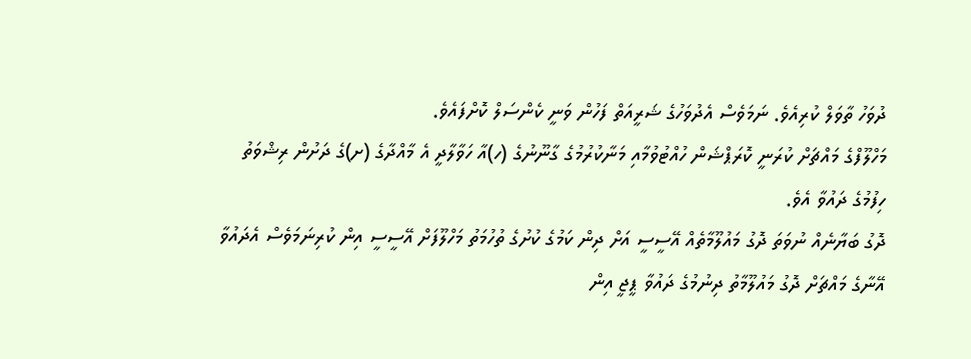ދުވަހު ތާވަލް ކުރިއެވެ. ނަމަވެސް އެދުވަހުގެ ޝަރީއަތް ފަހުން ވަނީ ކެންސަލް ކޮށްފައެވެ.
މަހްލޫފްގެ މައްޗަށް ކުރަނީ ކޮރަޕްޝަން ހުއްޓުވުމާއި މަނާކުރުމުގެ ގާނޫނުގެ (ހ)އާ ހަވާލާދީ އެ މާއްދާގެ (ށ)ގެ ދަށުން ރިޝްވަތު ހިފުމުގެ ދައުވާ އެވެ.
ދޮގު ބަޔާނެއް ނުވަތަ ދޮގު މައުލޫމާތެއް އޭސީސީ އަށް ދިން ކަމުގެ ކުށުގެ ތުހުމަތު މަހްލޫފަށް އޭސީސީ އިން ކުރިނަމަވެސް އެދައުވާ އޭނާގެ މައްޗަށް ދޮގު މައުލޫމާތު ދިނުމުގެ ދައުވާ ޕީޖީ އިން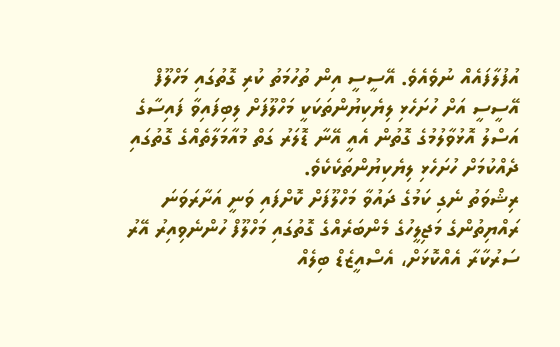އުފުލާފައެއް ނުވެއެވެ. އޭސީސީ އިން ތުހުމަތު ކުރި ގޮތުގައި މަހްލޫފް އޭސީސީ އަށް ހުށަހެޅި ލިޔެކިޔުންތަކަކީ މަހްލޫފަށް ލިބިފައިވާ ފައިސާގެ އަސްލު އޮޅުވާލުމުގެ ގޮތުން އެއީ އޭނާ ޑޮލަރު ގަތް މުއާމަލާތެއްގެ ގޮތުގައި ދެއްކުމަށް ހުށަހެޅި ލިޔެކިޔުންތަކެކެވެ.
ރިޝްވަތު ނެގި ކަމުގެ ދައުވާ މަހްލޫފަށް ކޮށްފައި ވަނީ އަށާރަވަނަ ރައްޔިތުންގެ މަޖިލީހުގެ މެންބަރެއްގެ ގޮތުގައި މަހްލޫފް ހުންނެވިއިރު އޭރު ސަރުކާރާ އެއްކޮޅަށް، އެސްއީޒެޑް ބިލެއް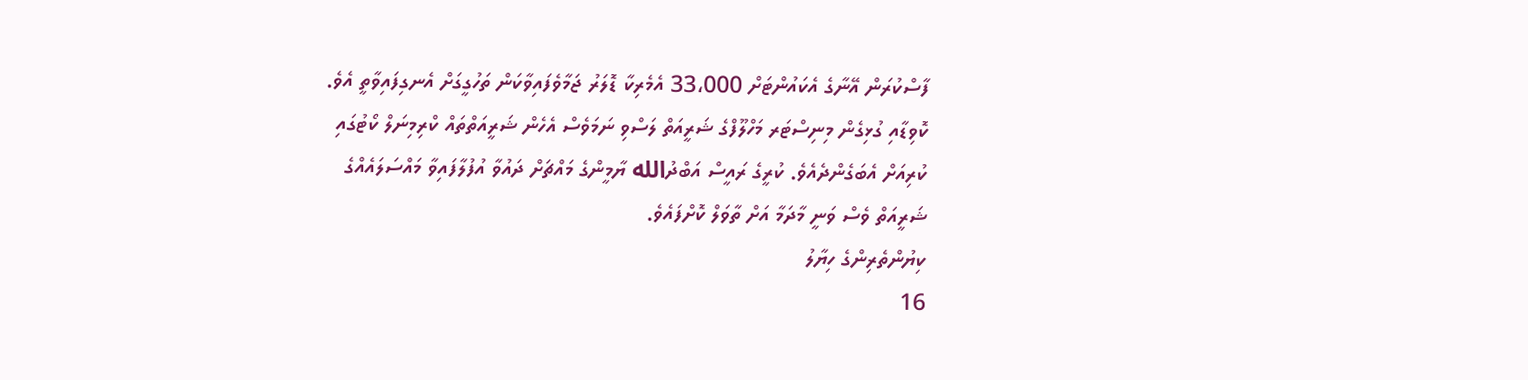ފާސްކުރަން އޭނާގެ އެކައުންޓަށް 33،000 އެމެރިކާ ޑޮލަރު ޖަމާވެފައިވާކަން ތަހުގީގަށް އެނގިފައިވާތީ އެވެ.
ކޮވިޑާއި ގުޅިގެން މިނިސްޓަރ މަހްލޫފްގެ ޝަރީއަތް ލަސްވި ނަމަވެސް އެހެން ޝަރީއަތްތައް ކްރިމިނަލް ކޯޓުގައި ކުރިއަށް އެބަގެންދެއެވެ. ކުރީގެ ރައީސް އަބްދުالله ޔާމީންގެ މައްޗަށް ދައުވާ އުފުލާފައިވާ މައްސަލައެއްގެ ޝަރީއަތް ވެސް ވަނީ މާދަމާ އަށް ތާވަލް ކޮށްފައެވެ.
ކިޔުންތެރިންގެ ހިޔާލު
16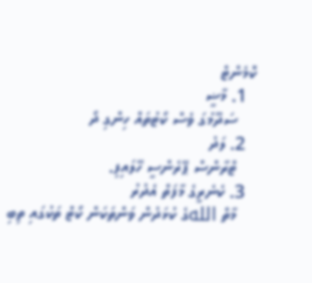ކޮމެންޓް
  1. މާޟީ
    ސަދޫމުގަ ވެސް ކޯޓުތައް ހިންގި ދޯ
  2. ލަދު
    ޓްރާންސް ޕޭރެންސީ ހޭލައިފި.
  3. ކެނެރީގެ މާފަތް އެދުރު
    މާތް اللهގެ ކުޅަދުން ވަންތަކަން ކޯޓް ތަކުގައި ތިބި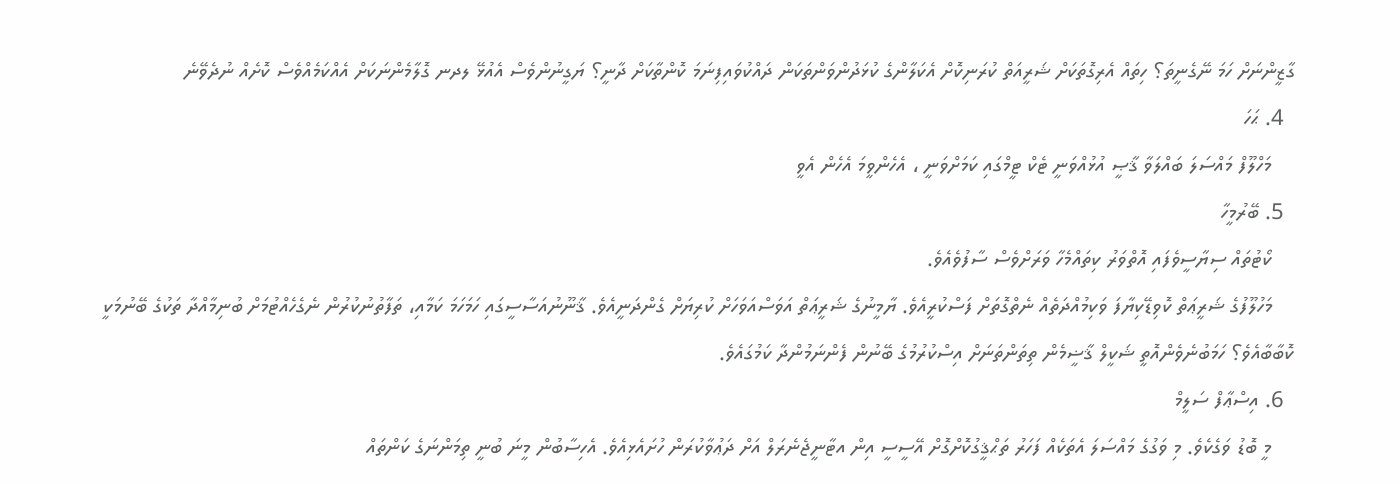ގާޒީންނަށް ހަމަ ނޭގެނީތަ؟ ހިތައް އެރިގޮތަކަށް ޝަރީއަތް ކުރަނިކޮށް އެކަލާންގެ ކުޅަދުންވަންތަކަން ދައްކުވައިފިނަމަ ކޮންތާކަށް ދާނީ؟ ޔަގީނުންވެސް އެއުޅޭ ލދނ ގޮލާމެންނަކަށް އެއްކަމެއްވެސް ކޮށެއް ނުދެވޭނެ
  4. ޙަހަ
    މަހްލޫފް މައްސަލަ ބައްލަވާ ޤާޞީ އުޅުއްވަނީ ޓެކް ޓީމްގައި ކަމަށްވަނީ ، އެހެންވީމަ އެހެން އެވީ
  5. ބޭރުމީހާ
    ކޯޓުތައް ސިޔާސީވެފައި އޮތްވަރު ކިތައްމެހާ ވަރަށްވެސް ސާފުވެއެވެ.
    މަހުލޫފުގެ ޝަރީޢަތް ކޮވިޑޭކިޔާފަ ވަކިމުއްދަތެއް ނެތްގޮތަށް ފަސްކުރީއެވެ. ޔާމީނުގެ ޝަރީޢަތް އަވަސްއަވަހަށް ކުރިޔަށް ގެންދަނީއެވެ. ޤާނޫނުއަސާސީގައި ހަމަހަމަ ކަމާއި، ތަފާތުނުކުރުން ނެގެހެއްޓުމަށް ބުނިމާއްދާ ތަކުގެ ބޭނުމަކީ ކޮބާބާއެވެ؟ ހަމަބުނެވެންއޮތީ ޝަކީލް ޤާޟީމެން ތިތަންތަނަށް އިސްކުރުމުގެ ބޭނުން ފެންނަމުންދާ ކަމުގައެވެ.
  6. އިސްޢާފް ސަލީމް
    މީ ބޮޑު ވަގެކެވެ. މި ވަގުގެ މައްސަލަ އެތަކެއް ފަހަރު ތަޙްޤީގުކޮށްގޮށް އޭސީސީ އިން އޓާނީޖެނެރަލް އަށް ދަޢުވާކުރަން ހުށައެޅިއެވެ. އެހިސާބުން މީނަ ބުނީ ތިމަންނަގެ ކަންތައް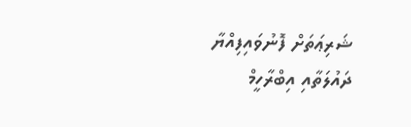ޝަރިޢަތަށް ފޮނުވައިފިއްޔާ ދައުލަތާއި އިބްރާހީމް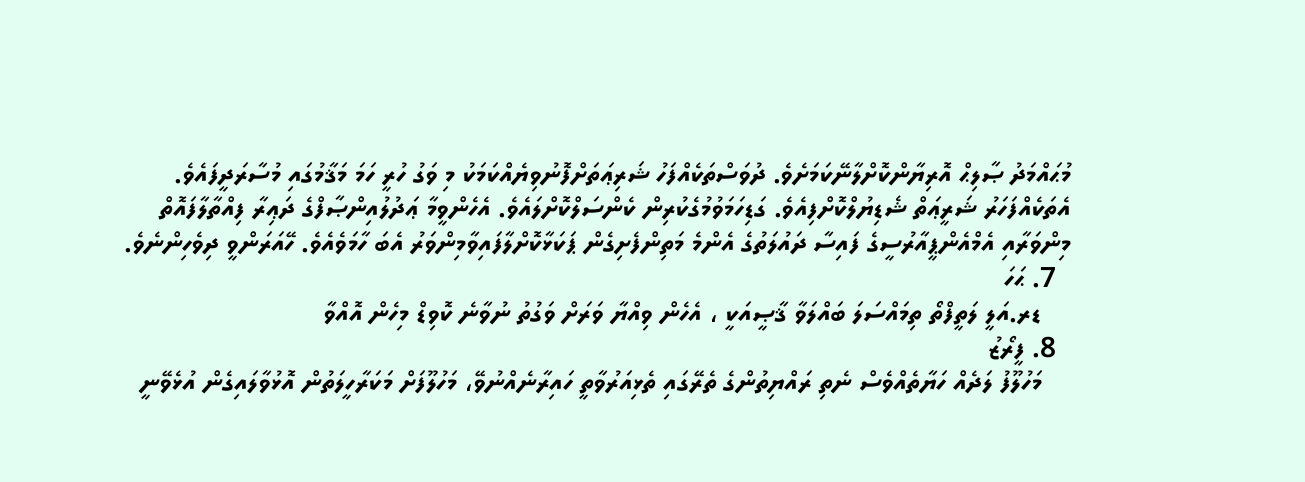މުޙައްމަދު ޞާލިޙް އޮރިޔާންކޮށްލާނޭކަމަށެވެ. ދުވަސްތަކެއްފަހު ޝަރިޢަތަށްފޮނުވިޔެއްކަމަކު މި ވަގު ހުރީ ހަމަ މަޤާމުގައި މުސާރަދީފައެވެ. އެތަކެއްފަހަރު ޝަރީޢަތް ޝެޑިޔުލްކޮށްފިއެވެ. ގަޑިހަމަވުމުގެކުރިން ކެންސަލްކޮށްލައެވެ. އެހެންވީމާ ޢަދުލުއިންޞާފްގެ ދަޢިރާ ފިއްތާލާފައޮތް މިންވަރާއި އެމްއެންޕީއާރުސީގެ ފައިސާ ދައުލަތުގެ އެންމެ މަތިންފެށިގެން ޕަކަޅާކޮށްލާފައިވާމިންވަރު އެބަ ހާމަވެއެވެ. ހޭއަރަންވީ ދިވެހިންނެވެ.
  7. ޙަހަ
    ޑރ.އަލީ ލަތީފްތޯ ތިމައްސަލަ ބައްލަވާ ޤާޞީއަކީ ، އެހެން ވިއްޔާ ވަރަށް ވަގުތު ނުވާނެ ކޮވިޑް މިހެން އޮއްވާ
  8. ފީރޯޒު
    މަހުލޫފު ލަދެއް ހަޔާތެއްވެސް ނެތި ރައްޔިތުންގެ ތެރޭގައި ތެޅިއަރުވާތީ ހައިރާނެއްނުވޭ، މަހުލޫފަށް މަކަރާހީލަތުން އޮޅުވާލައިގެން އުޅެވޭނީ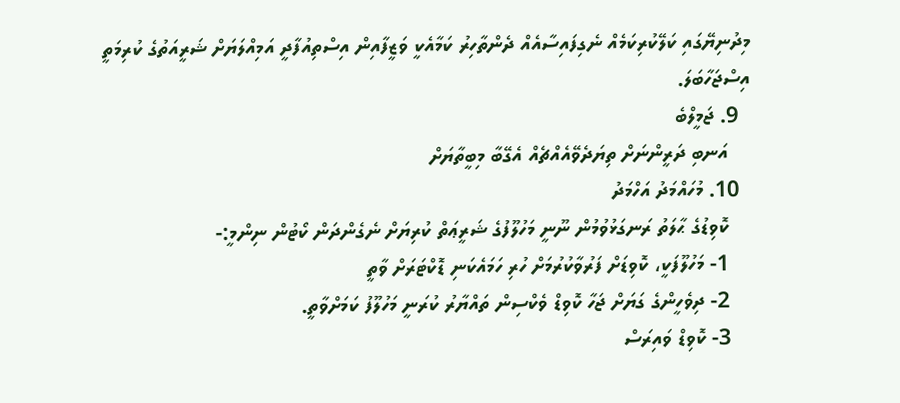މިދުނިޔޭގައި ކަލޭކުރިކަމެއް ނެގިފައިސާއެއް ދެންތާހިރު ކަމާއެކީ ވަޒީފާއިން އިސްތިއުފާދީ އަމިއްލަޔަށް ޝަރީއަތުގެ ކުރިމަތީ އިސްޖަހާބަލަ.
  9. ޖަމީލްބެ
    އަނބި ދަރީންނަށް ތިޔަދެވޭއެއްޗެއް އެގޭބާ މިބީތާޔަށް
  10. މުހައްމަދު އަހްމަދު
    ކޮވިޑުގެ ޙާލަތު ރަނގަޅުވުމުން ނޫނީ މަހުލޫފުގެ ޝަރީޢަތް ކުރިޔަށް ނެގެންދަން ކޯޓުން ނިންމީ:-
    1- މަހުލޫފަކީ، ކޮވިޑަށް ފަރުވާކުރުމަށް ހުރި ހަމައެކަނި ޑޮކްޓަރަށް ވާތީ
    2- ދިވެހީންގެ ގަޔަށް ޖަހާ ކޮވިޑް ވެކްސިން ތައްޔާރު ކުރަނީ މަހުލޫފު ކަމަށްވާތީ.
    3- ކޮވިޑް ވައިރަސް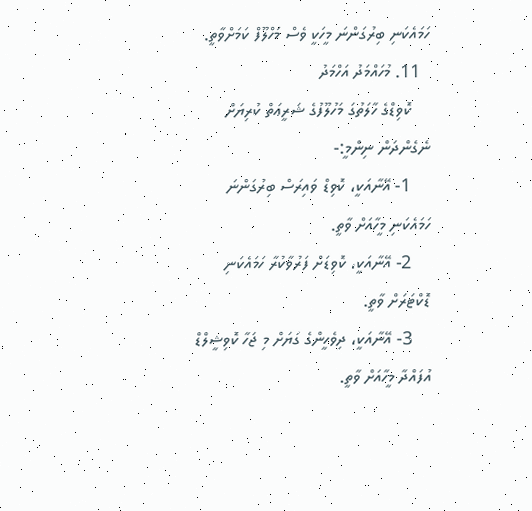ހަމައެކަނި ބިރުގަންނަ މީހަކީ ވެސް މަހްލޫފް ކަމަށްވާތީ.
  11. މުހައްމަދު އަހްމަދު
    ކޮވިޑްގެ ހާލަތުގަ މަހުލޫފުގެ ޝަރީޢަތް ކުރިޔަށް ނެގެންދަން ނިންމީ:-
    1- އޭނާއަކީ، ކޮވިޑް ވައިރަސް ބިރުގަންނަ ހަމައެކަނި މީހާއަށް ވާތީ.
    2- އޭނާއަކީ، ކޮވިޑަށް ފަރުވާކުރާ ހަމައެކަނި ޑޮކްޓަރަށް ވާތީ.
    3- އޭނާއަކީ، ދިވެހީންގެ ގަޔަށް މި ޖަހާ ކޮވިޝީލްޑް އުފައްދާ މީހާއަށް ވާތީ.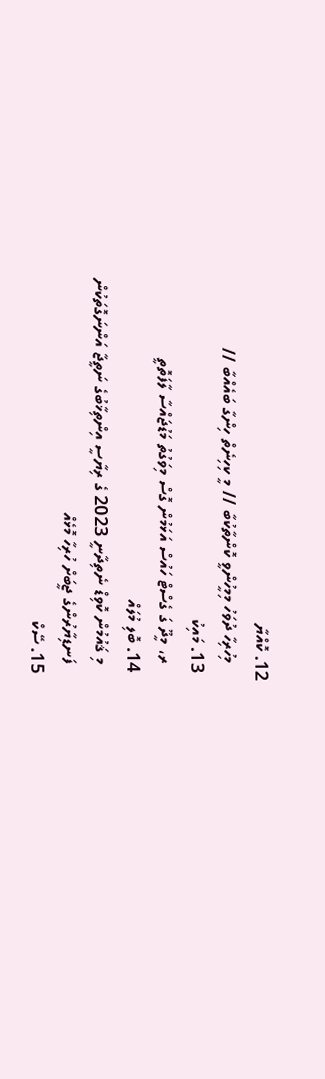12. ކޮއްޔާ
    މިހުރިހާ ދުވަހު މިމީހުންވީ ކޮންތާކުބާ // މީ ކިހިނެތް ހިންގާ ބައެއްބާ //
  13. މައިކު
    ރ، މީދޫ ގަ ގެސްޓް ހައުސް އަޅަމުން ގޮސް މިވަގުތު މަޑުޖައްސާ ލާފަތޮތީ
  14. ބޮލި މުލައް
    މި ޤައުމުން ކޮވިޑް ނެތިދާނީ 2023 ގެ ރިޔާސީ އިންތިޚާބުގެ ނަތީޖާ އަންނަގޮތަކުން
    ފަނޑިޔާރުންގެ ޖީބަށް ހުރިހާ މޮޅެއް
  15. ސޭކް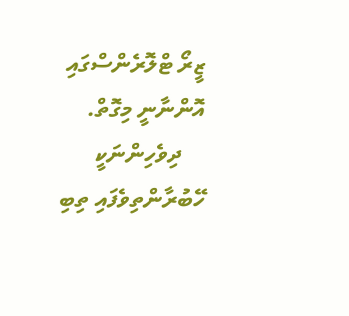ޒީރޯ ޓްލޮރެންސްގައި އޮންނާނީ މިގޮތް.
    ދިވެހިންނަކީ ހޭބުރާންތިވެފައި ތިބި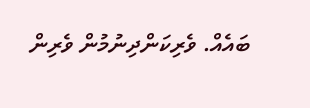ބައެއް. ވެރިކަންދިނުމުން ވެރިން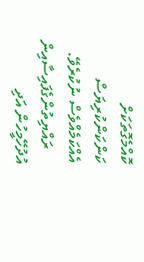ކޮއްމެގޮތަކަށް ކަންކަންކުރިޔަސް އެއްކަމެއްވެސް ނުކުރެވޭ.
    ރައްޔިތުންގެފައިސާއިން އުދުހޭމީހުން އަދި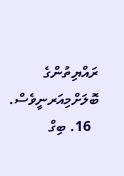ރައްޔިތުންގެ ބޮލަށްމިއަރނީވެސް.
  16. ބިގް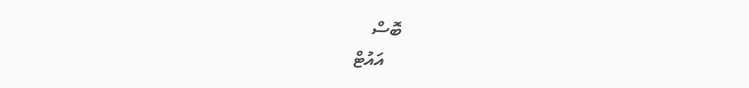ބޮސް
    އައުޓް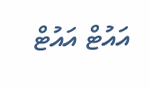އައުޓް އައުޓް